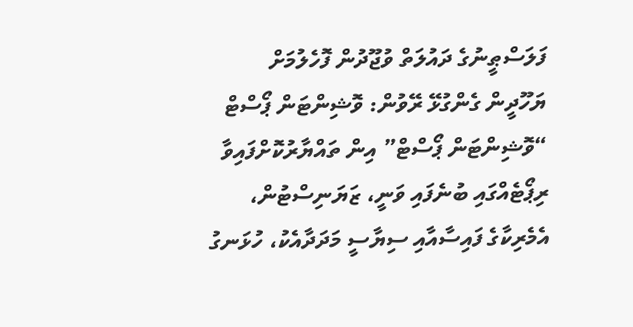ފަލަސްޠީނުގެ ދައުލަތް ވުޖޫދުން ފޮހެލުމަށް ޔަހޫދީން ގެންގުޅޭ ރޭވުން: ވޮޝިންޓަން ޕޯސްޓް
“ވޮޝިންޓަން ޕޯސްޓް” އިން ތައްޔާރުކޮށްފައިވާ ރިޕޯޓެއްގައި ބުނެފައި ވަނީ، ޒަޔަނިސްޓުން، އެމެރިކާގެ ފައިސާއާއި ސިޔާސީ މަދަދާއެކު، ހުޅަނގު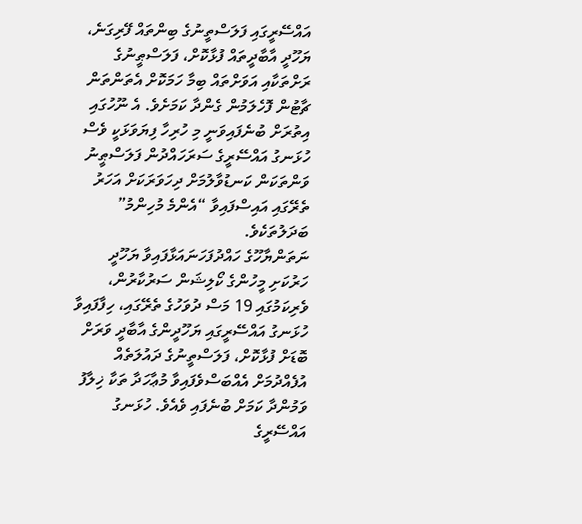އައްސޭރީގައި ފަލަސްތީނުގެ ބިންތައް ފޭރިގަނެ، ޔަހޫދީ އާބާދީތައް ފުޅާކޮށް، ފަލަސްޠީނުގެ ރަށްތަކާއި އަވަށްތައް ބިމާ ހަމަކޮށް އެތަންތަން ޗާޓުން ފޮހެލަމުން ގެންދާ ކަމަށެވެ. އެ ނޫހުގައި އިތުރަށް ބުނެފައިވަނީ މި ހުރިހާ ފިޔަވަޅަކީ ވެސް ހުޅަނގު އައްސޭރީގެ ސަރަހައްދުން ފަލަސްޠީނު ވަންތަކަން ކަނޑުވާލުމަށް ދިހަވަރަކަށް އަހަރު ތެރޭގައި އައިސްފައިވާ “އެންމެ މުހިންމު” ބަދަލުތަކެވެ.
ނަތަންޔާހޫގެ ހައްދުފަހަނައަޅާފައިވާ ޔަހޫދީ ހަރުކަށި މީހުންގެ ކޯލިޝަން ސަރުކާރުން، ވެރިކަމުގައި 19 މަސް ދުވަހުގެ ތެރޭގައި، ހިފާފައިވާ ހުޅަނގު އައްސޭރީގައި ޔަހޫދީންގެ އާބާދީ ވަރަށް ބޮޑަށް ފުޅާކޮށް، ފަލަސްތީނުގެ ދައުލަތެއް އުފެއްދުމަށް އެއްބަސްވެފައިވާ މުޢާހަދާ ތަކާ ޚިލާފު ވަމުންދާ ކަމަށް ބުނެފައި ވެއެވެ. ހުޅަނގު އައްސޭރީގެ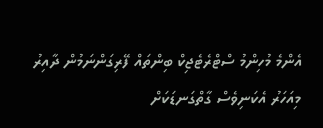އެންމެ މުހިންމު ސްޓްރެޓެޖިކް ބިންތައް ފޭރިގަންނަމުން ދާއިރު މިއަހަރު އެކަނިވެސް ގާތްގަނޑަކަށް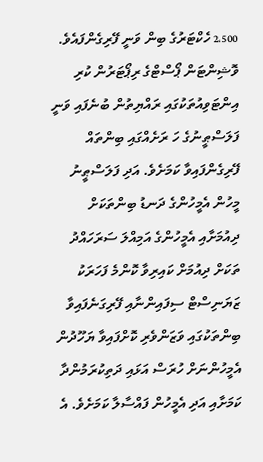2،500 ހެކްޓަރުގެ ބިން ވަނީ ފޭރިގެންފައެވެ.
ވޮޝިންޓަން ޕޯސްޓްގެ ރިޕޯޓަރުން ކުރި އިންޓަވިއުތަކުގައި ރައްޔިތުން ބުނެފައި ވަނީ ފަލަސްޠީނުގެ ހަ ރަށެއްގައި ބިންތައް ފޭރިގެންފައިވާ ކަމަށެވެ. އަދި ފަލަސްޠީނު މީހުން އެމީހުންގެ ދަނޑު ބިންތަކަށް ދިއުމަށާއި އެމީހުންގެ އަމިއްލަ ސަރަހައްދު ތަކަށް ދިއުމަށް ކައިރިވާ ކޮންމެ ފަހަރަކު ޒަޔަނިސްޓް ސިފައިންނާއި ފޭރިގަނެފައިވާ ބިންތަކުގައި ވަޒަންވެރި ކޮށްފައިވާ ޔަހޫދުން އެމީހުންނަށް ހުރަސް އަޅައި ދަތިކުރަމުންދާ ކަމަށާއި އަދި އެމީހުން ފައްސާލާ ކަމަށެވެ. އެ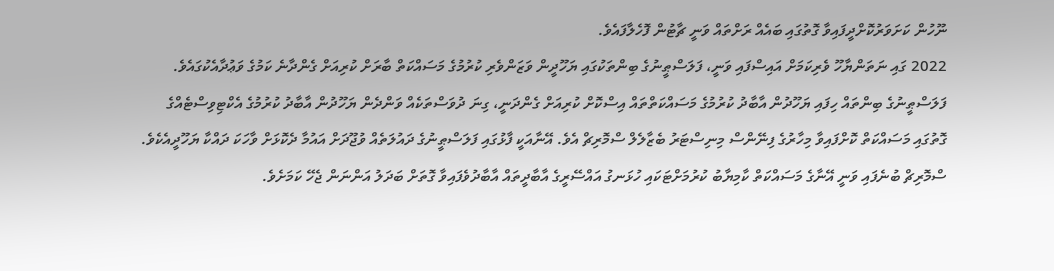ނޫހުން ކަށަވަރުކޮށްދީފައިވާ ގޮތުގައި ބައެއް ރަށްތައް ވަނީ ޗާޓުން ފޮހެލާފައެވެ.
2022 ގައި ނަތަންޔާހޫ ވެރިކަމަށް އައިސްފައި ވަނީ، ފަލަސްޠީނުގެ ބިންތަކުގައި ޔަހޫދީން ވަޒަންވެރި ކުރުމުގެ މަސައްކަތް ބާރަށް ކުރިއަށް ގެންދާނެ ކަމުގެ ވަޢުދާއެކުގައެވެ.
ފަލަސްޠީނުގެ ބިންތައް ހިފައި ޔަހޫދުން އާބާދު ކުރުމުގެ މަސައްކަތްތައް އިސްކޮށް ކުރިއަށް ގެންދަނީ، ގިނަ ދުވަސްތަކެއް ވަންދެން ޔަހޫދުން އާބާދު ކުރުމުގެ އެކްޓިވިސްޓެއްގެ ގޮތުގައި މަސައްކަތް ކޮށްފައިވާ މިހާރުގެ ފިނޭންސް މިނިސްޓަރު ބެޒާލެލް ސްމޮރިޗް އެވެ. އޭނާއަކީ ފާޅުގައި ފަލަސްޠީނުގެ ދައުލަތެއް ވުޖޫދަށް އައުމާ ދެކޮޅަށް ވާހަކަ ދައްކާ ޔަހޫދީއެކެވެ. ސްމޮރިޗް ބުނެފައި ވަނީ އޭނާގެ މަސައްކަތް ކާމިޔާބު ކުރުމަށްޓަކައި ހުޅަނގު އައްސޭރީގެ އާބާދީތައް އާބާދުވެފައިވާ ގޮތަށް ބަދަލު އަންނަން ޖެހޭ ކަމަށެވެ.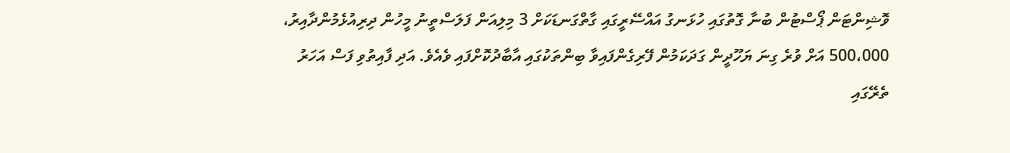ވޮޝިންޓަން ޕޯސްޓުން ބުނާ ގޮތުގައި ހުޅަނގު އައްސޭރީގައި ގާތްގަނޑަކަށް 3 މިލިއަން ފަލަސްތީނު މީހުން ދިރިއުޅެމުންދާއިރު، 500،000 އަށް ވުރެ ގިނަ ޔަހޫދީން ގަދަކަމުން ފޭރިގެންފައިވާ ބިންތަކުގައި އާބާދުކޮށްފައި ވެއެވެ. އަދި ފާއިތުވި ފަސް އަހަރު ތެރޭގައި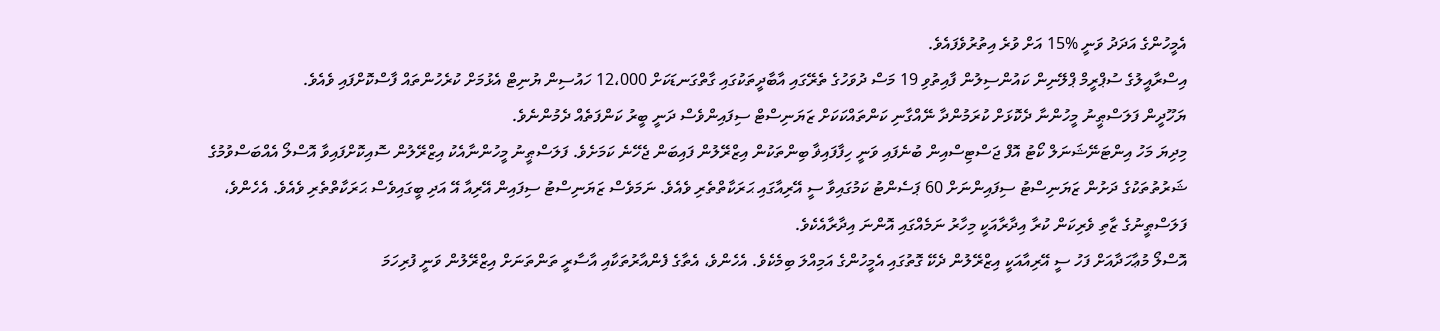އެމީހުންގެ އަދަދު ވަނީ %15 އަށް ވުރެ އިތުރުވެފައެވެ.
އިސްރާއީލުގެ ސުޕްރީމް ޕްލޭނިން ކައުންސިލުން ފާއިތުވި 19 މަސް ދުވަހުގެ ތެރޭގައި އާބާދީތަކުގައި ގާތްގަނޑަކަށް 12،000 ހައުސިން ޔުނިޓް އެޅުމަށް ކުރެހުންތައް ފާސްކޮށްފައި ވެއެވެ.
ޔަހޫދީން ފަލަސްޠީނު މީހުންނާ ދެކޮޅަށް ކުރަމުންދާ ނޭއްގާނި ކަންތައްކަކަށް ޒަޔަނިސްޓް ސިފައިންވެސް ދަނީ ބީރު ކަންފަތެއް ދެމުންނެވެ.
މިދިޔަ މަހު އިންޓަނޭޝަނަލް ކޯޓު އޮފް ޖަސްޓިސްއިން ބުނެފައި ވަނީ ހިފާފައިޥާ ބިންތަކުން އިޒްރޭލުން ފައިބަން ޖެހޭނެ ކަމަށެވެ. ފަލަސްޠީނު މީހުންނާއެކު އިޒްރޭލުން ސޮއިކޮށްފައިވާ އޮސްލޯ އެއްބަސްވުމުގެ ޝަރުތުތަކުގެ ދަށުން ޒަޔަނިސްޓު ސިފައިންނަށް 60 ޕަސެންޓު ކަމުގައިވާ ސީ އޭރިއާގައި ޙަރަކާތްތެރި ވެއެވެ. ނަމަވެސް ޒަޔަނިސްޓު ސިފައިން އޭރިއާ އޭ އަދި ބީގައިވެސް ޙަރަކާތްތެރި ވެއެވެ. އެހެންވެ، ފަލަސްޠީނުގެ ޒާތި ވެރިކަން ކުރާ އިދާރާއަކީ މިހާރު ނަމެއްގައި އޮންނަ އިދާރާއެކެވެ.
އޮސްލޯ މުޢާހަދާއަށް ފަހު ސީ އޭރިއާއަކީ އިޒްރޭލުން ދެކޭ ގޮތުގައި އެމީހުންގެ އަމިއްލަ ބިމެކެވެ. އެހެންވެ، އެތާގެ ފެންއާރުތަކާއި އާސާރީ ތަންތަނަށް އިޒްރޭލުން ވަނީ ފުރިހަމަ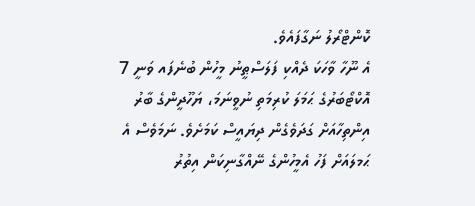ކޮންޓްރޯލު ނަގާފައެވެ.
އެ ނޫހާ ވާހަކަ ދެއްކި ފަލަސްޠީނު މީހުން ބުނެފައ ވަނީ 7 އޮކްޓޯބަރުގެ ޙަމަލަ ކުރިމަތި ނުވީނަމަ، ޔަހޫދީންގެ ބާރު އިންތިހާއަށް ގަދަވެގެން ދިޔައީސް ކަމަށެވެ. ނަމަވެސް އެ ޙަމލައަށް ފަހު އެމީހުންގެ ނޭއްގާނިކަން އިތުރު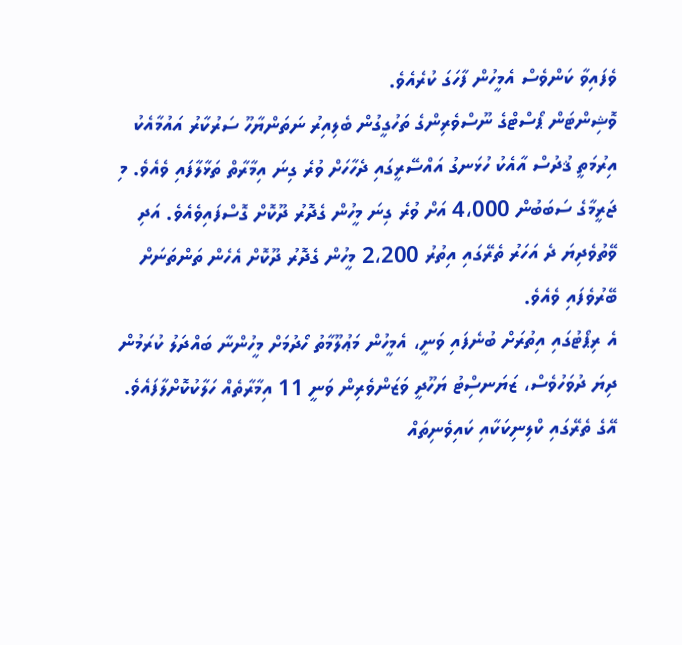ވެފައިވާ ކަންވެސް އެމީހުން ފާހަގަ ކުރެއެވެ.
ވޮޝިންޓަން ޕޯސްޓްގެ ނޫސްވެރިންގެ ތަހުގީގުން ބެލިއިރު ނަތަންޔާހޫ ސަރުކާރު އައުމާއެކު އިރުމަތީ ޤުދުސް އާއެކު ހުޅަނގު އައްސޭރީގައި ދެހާހަށް ވުރެ ގިނަ އިމާރާތް ތަޅާލާފައި ވެއެވެ. މި ޖަރީމާގެ ސަބަބުން 4،000 އަށް ވުރެ ގިނަ މީހުން ގެދޮރު ދޫކޮށް ގޮސްފައިވެއެވެ. އަދި ވޭތުވެދިޔަ ދެ އަހަރު ތެރޭގައި އިތުރު 2،200 މީހުން ގެދޮރު ދޫކޮށް އެހެން ތަންތަނަށް ބޭރުވެފައި ވެއެވެ.
އެ ރިޕޯޓުގައި އިތުރަށް ބުނެފައި ވަނީ، އެމީހުން މަޢުލޫމާތު ހޯދުމަށް މީހުންނާ ބައްދަލު ކުރަމުން ދިޔަ ދުވަހުވެސް، ޒަޔަނސިްޓު ޔަހޫދީ ވަޒަންވެރިން ވަނީ 11 އިމާރާތެއް ހަލާކުކޮށްލާފައެވެ. އޭގެ ތެރޭގައި ކްލިނިކަކާއި ކައިވެނިތައް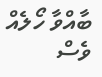ބާއްވާ ހޯލެއް ވެސް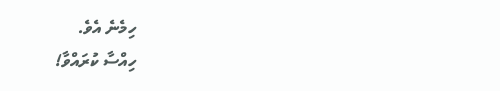ހިމެނެ އެވެ.
ހިއްސާ ކުރައްވާ!